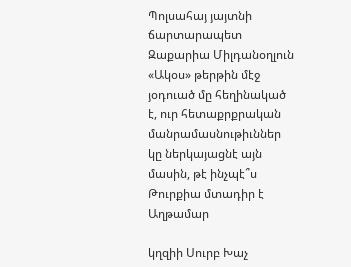Պոլսահայ յայտնի ճարտարապետ Զաքարիա Միլդանօղլուն «Ակօս» թերթին մէջ յօդուած մը հեղինակած է, ուր հետաքրքրական մանրամասնութիւններ կը ներկայացնէ այն մասին, թէ ինչպէ՞ս Թուրքիա մտադիր է Աղթամար

կղզիի Սուրբ Խաչ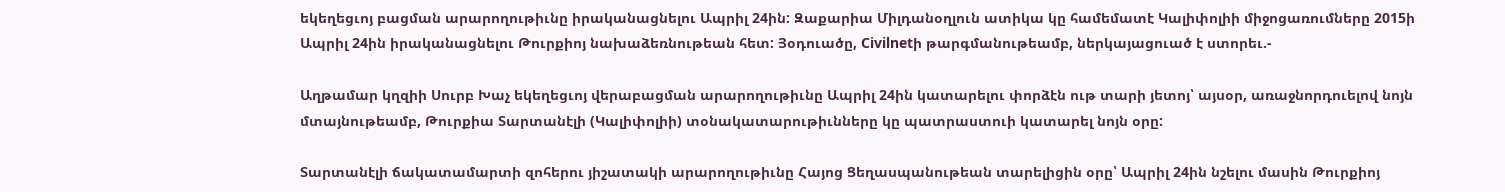եկեղեցւոյ բացման արարողութիւնը իրականացնելու Ապրիլ 24ին: Զաքարիա Միլդանօղլուն ատիկա կը համեմատէ Կալիփոլիի միջոցառումները 2015ի Ապրիլ 24ին իրականացնելու Թուրքիոյ նախաձեռնութեան հետ: Յօդուածը, Civilnetի թարգմանութեամբ, ներկայացուած է ստորեւ.-

Աղթամար կղզիի Սուրբ Խաչ եկեղեցւոյ վերաբացման արարողութիւնը Ապրիլ 24ին կատարելու փորձէն ութ տարի յետոյ՝ այսօր, առաջնորդուելով նոյն մտայնութեամբ, Թուրքիա Տարտանէլի (Կալիփոլիի) տօնակատարութիւնները կը պատրաստուի կատարել նոյն օրը:

Տարտանէլի ճակատամարտի զոհերու յիշատակի արարողութիւնը Հայոց Ցեղասպանութեան տարելիցին օրը՝ Ապրիլ 24ին նշելու մասին Թուրքիոյ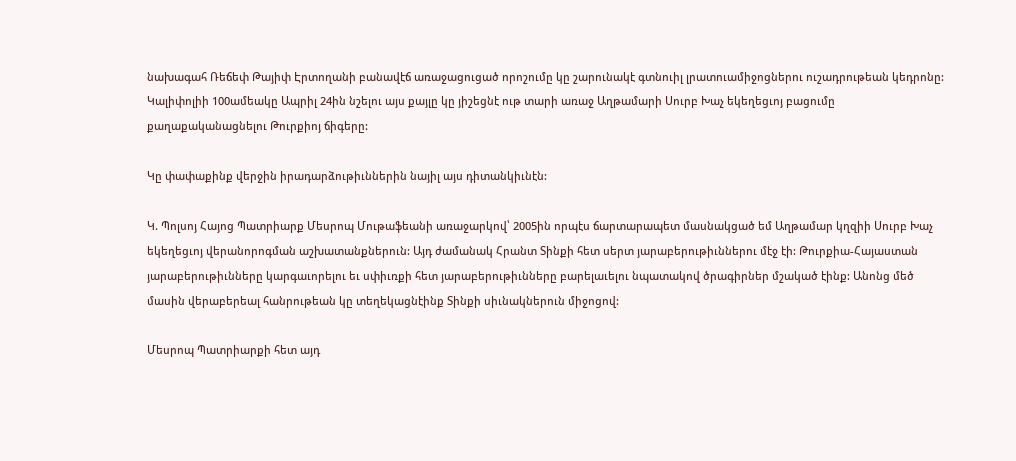նախագահ Ռեճեփ Թայիփ Էրտողանի բանավէճ առաջացուցած որոշումը կը շարունակէ գտնուիլ լրատուամիջոցներու ուշադրութեան կեդրոնը: Կալիփոլիի 100ամեակը Ապրիլ 24ին նշելու այս քայլը կը յիշեցնէ ութ տարի առաջ Աղթամարի Սուրբ Խաչ եկեղեցւոյ բացումը քաղաքականացնելու Թուրքիոյ ճիգերը:

Կը փափաքինք վերջին իրադարձութիւններին նայիլ այս դիտանկիւնէն:

Կ. Պոլսոյ Հայոց Պատրիարք Մեսրոպ Մութաֆեանի առաջարկով՝ 2005ին որպէս ճարտարապետ մասնակցած եմ Աղթամար կղզիի Սուրբ Խաչ եկեղեցւոյ վերանորոգման աշխատանքներուն: Այդ ժամանակ Հրանտ Տինքի հետ սերտ յարաբերութիւններու մէջ էի: Թուրքիա-Հայաստան յարաբերութիւնները կարգաւորելու եւ սփիւռքի հետ յարաբերութիւնները բարելաւելու նպատակով ծրագիրներ մշակած էինք: Անոնց մեծ մասին վերաբերեալ հանրութեան կը տեղեկացնէինք Տինքի սիւնակներուն միջոցով:

Մեսրոպ Պատրիարքի հետ այդ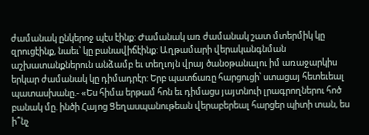ժամանակ ընկերոջ պէս էինք: Ժամանակ առ ժամանակ շատ մտերմիկ կը զրուցէինք, նաեւ՝ կը բանավիճէինք: Աղթամարի վերականգնման աշխատանքներուն անձամբ եւ տեղւոյն վրայ ծանօթանալու իմ առաջարկիս երկար ժամանակ կը դիմադրէր: Երբ պատճառը հարցուցի՝ ստացայ հետեւեալ պատասխանը.- «Ես հիմա երթամ հոն եւ դիմացս յայտնուի լրագրողներու հոծ բանակ մը. ինծի Հայոց Ցեղասպանութեան վերաբերեալ հարցեր պիտի տան, ես ի՞նչ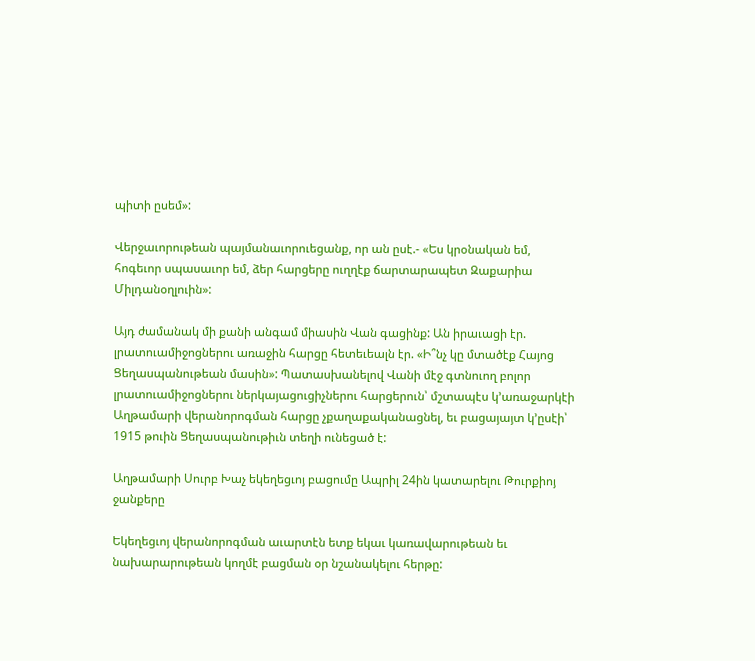պիտի ըսեմ»:

Վերջաւորութեան պայմանաւորուեցանք, որ ան ըսէ.- «Ես կրօնական եմ, հոգեւոր սպասաւոր եմ, ձեր հարցերը ուղղէք ճարտարապետ Զաքարիա Միլդանօղլուին»:

Այդ ժամանակ մի քանի անգամ միասին Վան գացինք: Ան իրաւացի էր. լրատուամիջոցներու առաջին հարցը հետեւեալն էր. «Ի՞նչ կը մտածէք Հայոց Ցեղասպանութեան մասին»: Պատասխանելով Վանի մէջ գտնուող բոլոր լրատուամիջոցներու ներկայացուցիչներու հարցերուն՝ մշտապէս կ’առաջարկէի Աղթամարի վերանորոգման հարցը չքաղաքականացնել, եւ բացայայտ կ’ըսէի՝ 1915 թուին Ցեղասպանութիւն տեղի ունեցած է:

Աղթամարի Սուրբ Խաչ եկեղեցւոյ բացումը Ապրիլ 24ին կատարելու Թուրքիոյ ջանքերը

Եկեղեցւոյ վերանորոգման աւարտէն ետք եկաւ կառավարութեան եւ նախարարութեան կողմէ բացման օր նշանակելու հերթը: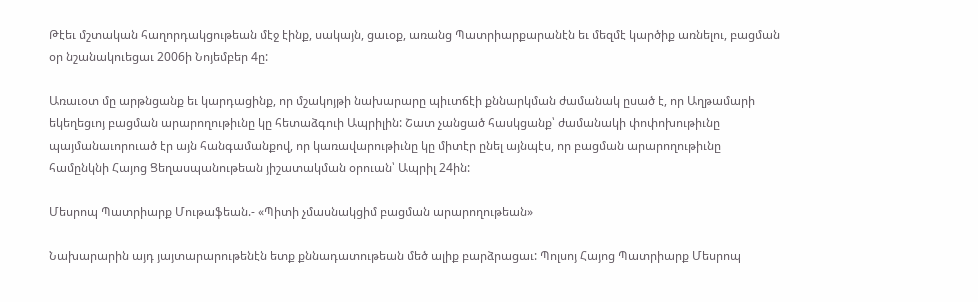Թէեւ մշտական հաղորդակցութեան մէջ էինք, սակայն, ցաւօք, առանց Պատրիարքարանէն եւ մեզմէ կարծիք առնելու, բացման օր նշանակուեցաւ 2006ի Նոյեմբեր 4ը:

Առաւօտ մը արթնցանք եւ կարդացինք, որ մշակոյթի նախարարը պիւտճէի քննարկման ժամանակ ըսած է, որ Աղթամարի եկեղեցւոյ բացման արարողութիւնը կը հետաձգուի Ապրիլին: Շատ չանցած հասկցանք՝ ժամանակի փոփոխութիւնը պայմանաւորուած էր այն հանգամանքով, որ կառավարութիւնը կը միտէր ընել այնպէս, որ բացման արարողութիւնը համընկնի Հայոց Ցեղասպանութեան յիշատակման օրուան՝ Ապրիլ 24ին:

Մեսրոպ Պատրիարք Մութաֆեան.- «Պիտի չմասնակցիմ բացման արարողութեան»

Նախարարին այդ յայտարարութենէն ետք քննադատութեան մեծ ալիք բարձրացաւ: Պոլսոյ Հայոց Պատրիարք Մեսրոպ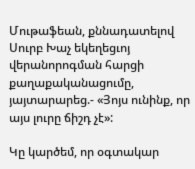Մութաֆեան, քննադատելով Սուրբ Խաչ եկեղեցւոյ վերանորոգման հարցի քաղաքականացումը, յայտարարեց.- «Յոյս ունինք, որ այս լուրը ճիշդ չէ»:

Կը կարծեմ, որ օգտակար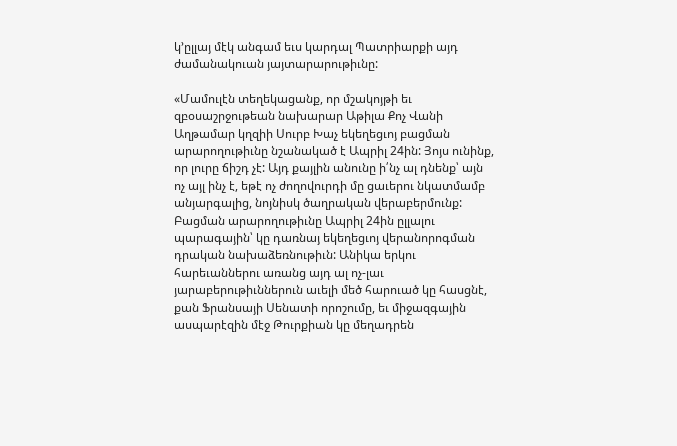կ’ըլլայ մէկ անգամ եւս կարդալ Պատրիարքի այդ ժամանակուան յայտարարութիւնը:

«Մամուլէն տեղեկացանք, որ մշակոյթի եւ զբօսաշրջութեան նախարար Աթիլա Քոչ Վանի Աղթամար կղզիի Սուրբ Խաչ եկեղեցւոյ բացման արարողութիւնը նշանակած է Ապրիլ 24ին: Յոյս ունինք, որ լուրը ճիշդ չէ: Այդ քայլին անունը ի՛նչ ալ դնենք՝ այն ոչ այլ ինչ է, եթէ ոչ ժողովուրդի մը ցաւերու նկատմամբ անյարգալից, նոյնիսկ ծաղրական վերաբերմունք: Բացման արարողութիւնը Ապրիլ 24ին ըլլալու պարագային՝ կը դառնայ եկեղեցւոյ վերանորոգման դրական նախաձեռնութիւն: Անիկա երկու հարեւաններու առանց այդ ալ ոչ-լաւ յարաբերութիւններուն աւելի մեծ հարուած կը հասցնէ, քան Ֆրանսայի Սենատի որոշումը, եւ միջազգային ասպարէզին մէջ Թուրքիան կը մեղադրեն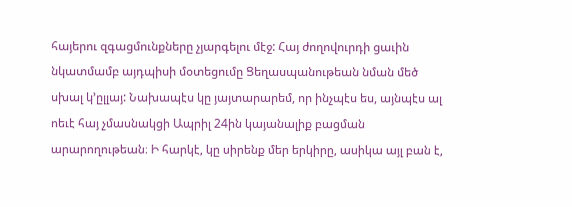հայերու զգացմունքները չյարգելու մէջ: Հայ ժողովուրդի ցաւին նկատմամբ այդպիսի մօտեցումը Ցեղասպանութեան նման մեծ սխալ կ’ըլլայ: Նախապէս կը յայտարարեմ, որ ինչպէս ես, այնպէս ալ ոեւէ հայ չմասնակցի Ապրիլ 24ին կայանալիք բացման արարողութեան։ Ի հարկէ, կը սիրենք մեր երկիրը, ասիկա այլ բան է,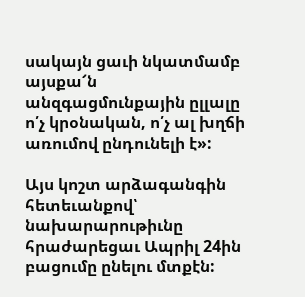սակայն ցաւի նկատմամբ այսքա՜ն անզգացմունքային ըլլալը ո՛չ կրօնական, ո՛չ ալ խղճի առումով ընդունելի է»:

Այս կոշտ արձագանգին հետեւանքով՝ նախարարութիւնը հրաժարեցաւ Ապրիլ 24ին բացումը ընելու մտքէն: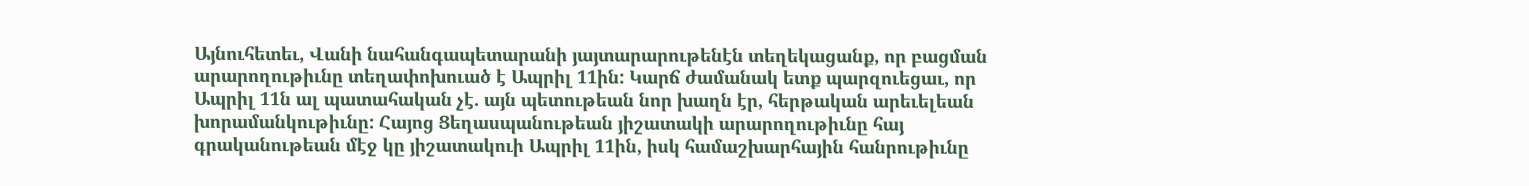Այնուհետեւ, Վանի նահանգապետարանի յայտարարութենէն տեղեկացանք, որ բացման արարողութիւնը տեղափոխուած է Ապրիլ 11ին: Կարճ ժամանակ ետք պարզուեցաւ, որ Ապրիլ 11ն ալ պատահական չէ. այն պետութեան նոր խաղն էր, հերթական արեւելեան խորամանկութիւնը: Հայոց Ցեղասպանութեան յիշատակի արարողութիւնը հայ գրականութեան մէջ կը յիշատակուի Ապրիլ 11ին, իսկ համաշխարհային հանրութիւնը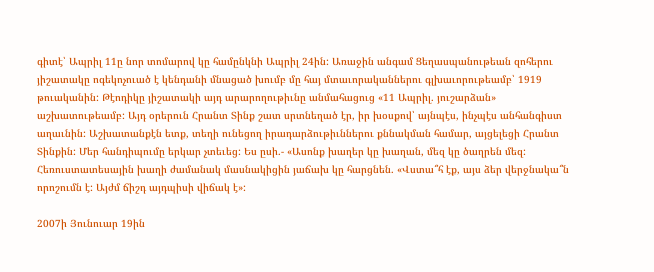գիտէ՝ Ապրիլ 11ը նոր տոմարով կը համընկնի Ապրիլ 24ին: Առաջին անգամ Ցեղասպանութեան զոհերու յիշատակը ոգեկոչուած է կենդանի մնացած խումբ մը հայ մտաւորականներու գլխաւորութեամբ՝ 1919 թուականին: Թէոդիկը յիշատակի այդ արարողութիւնը անմահացուց «11 Ապրիլ. յուշարձան» աշխատութեամբ: Այդ օրերուն Հրանտ Տինք շատ սրտնեղած էր, իր խօսքով՝ այնպէս, ինչպէս անհանգիստ աղաւնին: Աշխատանքէն ետք, տեղի ունեցող իրադարձութիւններու քննակման համար, այցելեցի Հրանտ Տինքին: Մեր հանդիպումը երկար չտեւեց: Ես ըսի.- «Ասոնք խաղեր կը խաղան, մեզ կը ծաղրեն մեզ: Հեռուստատեսային խաղի ժամանակ մասնակիցին յաճախ կը հարցնեն. «Վստա՞հ էք, այս ձեր վերջնակա՞ն որոշումն է: Այժմ ճիշդ այդպիսի վիճակ է»:

2007ի Յունուար 19ին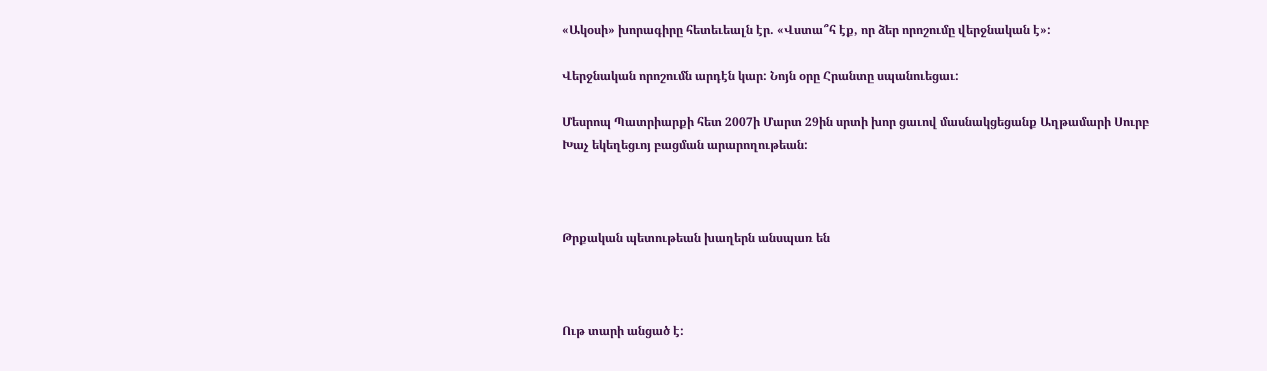«Ակօսի» խորագիրը հետեւեալն էր. «Վստա՞հ էք, որ ձեր որոշումը վերջնական է»:

Վերջնական որոշումն արդէն կար: Նոյն օրը Հրանտը սպանուեցաւ:

Մեսրոպ Պատրիարքի հետ 2007ի Մարտ 29ին սրտի խոր ցաւով մասնակցեցանք Աղթամարի Սուրբ Խաչ եկեղեցւոյ բացման արարողութեան:



Թրքական պետութեան խաղերն անսպառ են



Ութ տարի անցած է: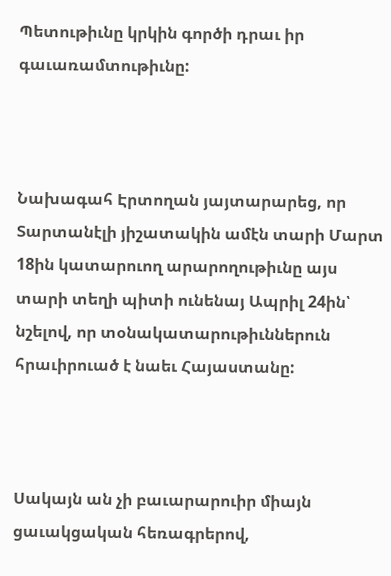Պետութիւնը կրկին գործի դրաւ իր գաւառամտութիւնը:



Նախագահ Էրտողան յայտարարեց, որ Տարտանէլի յիշատակին ամէն տարի Մարտ 18ին կատարուող արարողութիւնը այս տարի տեղի պիտի ունենայ Ապրիլ 24ին՝ նշելով, որ տօնակատարութիւններուն հրաւիրուած է նաեւ Հայաստանը:



Սակայն ան չի բաւարարուիր միայն ցաւակցական հեռագրերով,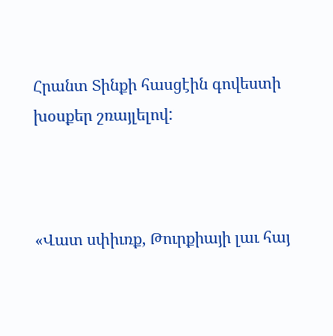Հրանտ Տինքի հասցէին գովեստի խօսքեր շռայլելով:



«Վատ սփիւռք, Թուրքիայի լաւ հայ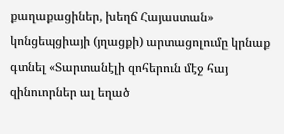քաղաքացիներ, խեղճ Հայաստան» կոնցեպցիայի (յղացքի) արտացոլումը կրնաք գտնել «Տարտանէլի զոհերուն մէջ հայ զինուորներ ալ եղած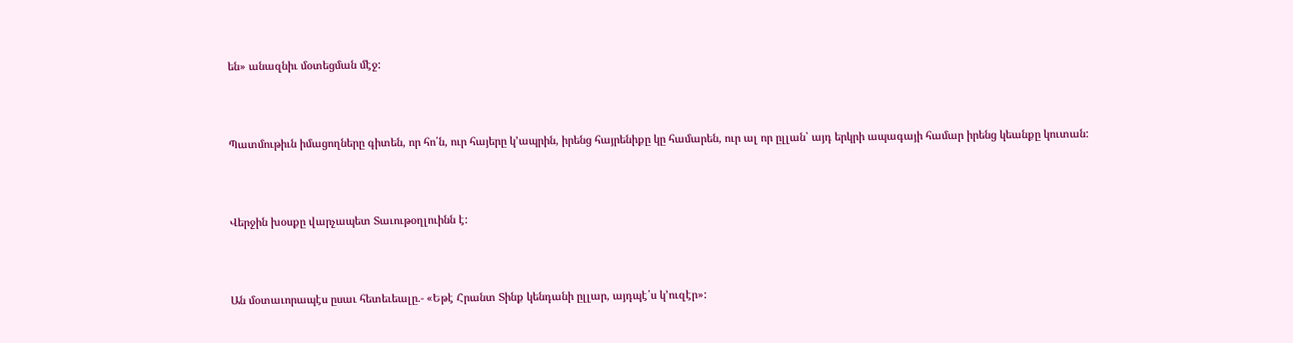են» անազնիւ մօտեցման մէջ:



Պատմութիւն իմացողները գիտեն, որ հո՛ն, ուր հայերը կ’ապրին, իրենց հայրենիքը կը համարեն, ուր ալ որ ըլլան՝ այդ երկրի ապագայի համար իրենց կեանքը կուտան:



Վերջին խօսքը վարչապետ Տաւութօղլուինն է:



Ան մօտաւորապէս ըսաւ հետեւեալը.- «Եթէ Հրանտ Տինք կենդանի ըլլար, այդպէ՛ս կ’ուզէր»: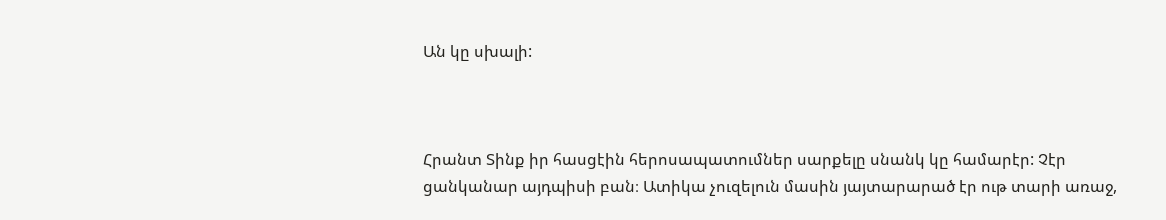Ան կը սխալի:



Հրանտ Տինք իր հասցէին հերոսապատումներ սարքելը սնանկ կը համարէր: Չէր ցանկանար այդպիսի բան։ Ատիկա չուզելուն մասին յայտարարած էր ութ տարի առաջ,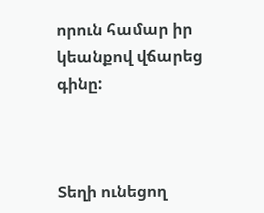որուն համար իր կեանքով վճարեց գինը:



Տեղի ունեցող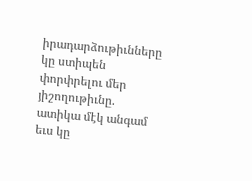իրադարձութիւնները կը ստիպեն փորփրելու մեր յիշողութիւնը. ատիկա մէկ անգամ եւս կը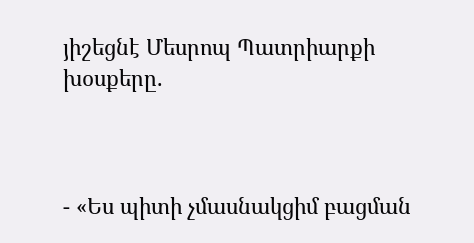յիշեցնէ Մեսրոպ Պատրիարքի խօսքերը.



- «Ես պիտի չմասնակցիմ բացման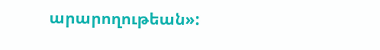արարողութեան»: